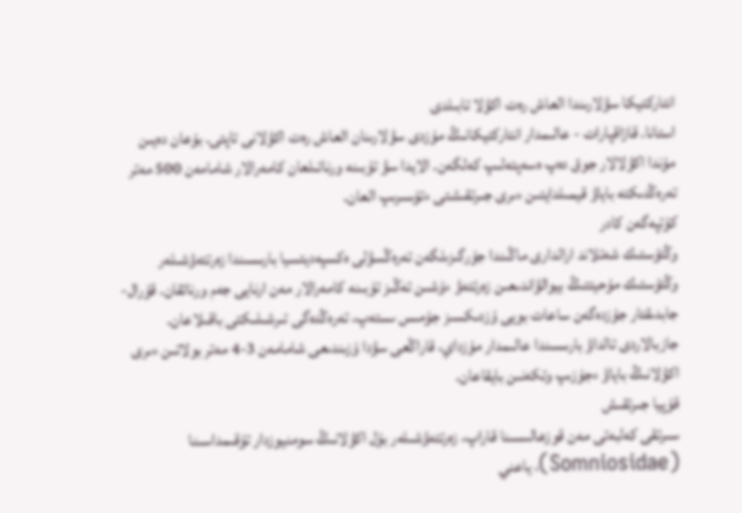انتاركتيكا سۋلارىندا العاش رەت اكۋلا تابىلدى
استانا. قازاقپارات - عالىمدار انتاركتيكانىڭ مۇزدى سۋلارىنان العاش رەت اكۋلانى تاپتى. بۇعان دەيىن مۇندا اكۋلالار جوق دەپ ەسەپتەلىپ كەلگەن. الايدا سۋ تۇبىنە ورناتىلعان كامەرالار شامامەن 500 مەتر تەرەڭدىكتە باياۋ قيمىلدايتىن ءىرى جىرتقىشتى ءتۇسىرىپ العان.
كۇتپەگەن كادر
وڭتۇستىك شەتلاند ارالدارى ماڭىندا جۇرگىزىلگەن تەرەڭسۋلى ەكسپەديتسيا بارىسىندا زەرتتەۋشىلەر وڭتۇستىك مۇحيتتىڭ بيوالۋاندىعىن زەرتتەۋ ءۇشىن تەڭىز تۇبىنە كامەرالار مەن ارنايى جەم ورناتقان. قۇرال-جابدىقتار جۇزدەگەن ساعات بويى ۇزدىكسىز جۇمىس ىستەپ، تەرەڭدەگى تىرشىلىكتى باقىلاعان.
جازبالاردى تالداۋ بارىسىندا عالىمدار مۇزداي، قاراڭعى سۋدا ۇزىندىعى شامامەن 3-4 مەتر بولاتىن ءىرى اكۋلانىڭ باياۋ ءجۇزىپ وتكەنىن بايقاعان.
قۇپيا جىرتقىش
سىرتقى كەلبەتى مەن قوزعالىسىنا قاراپ، زەرتتەۋشىلەر بۇل اكۋلانىڭ سومنيوزدار تۇقىمداسىنا (Somniosidae)، ياعني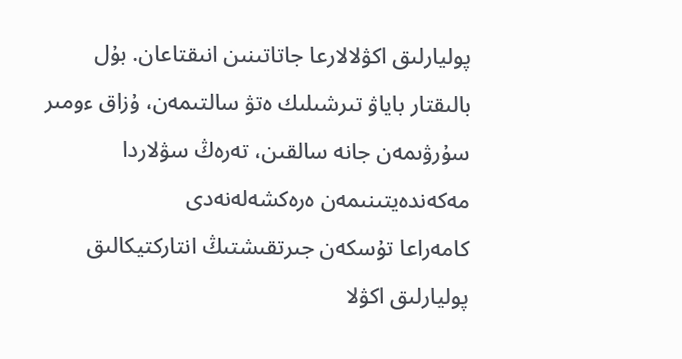پوليارلىق اكۋلالارعا جاتاتىنىن انىقتاعان. بۇل بالىقتار باياۋ تىرشىلىك ەتۋ سالتىمەن، ۇزاق ءومىر سۇرۋىمەن جانە سالقىن، تەرەڭ سۋلاردا مەكەندەيتىنىمەن ەرەكشەلەنەدى
كامەراعا تۇسكەن جىرتقىشتىڭ انتاركتيكالىق پوليارلىق اكۋلا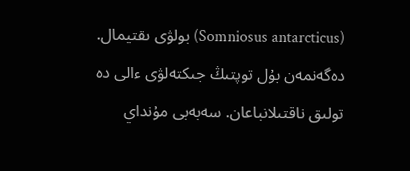(Somniosus antarcticus) بولۋى ىقتيمال. دەگەنمەن بۇل توپتىڭ جىكتەلۋى ءالى دە تولىق ناقتىلانباعان. سەبەبى مۇنداي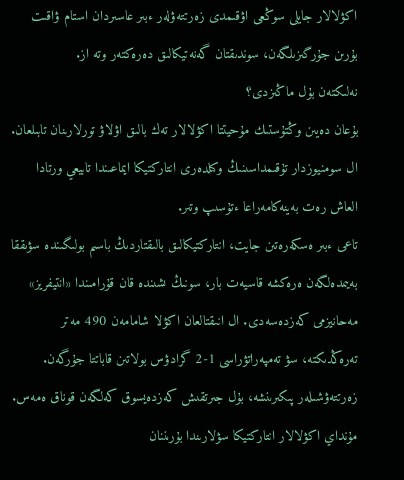اكۋلالار جايلى سوڭعى اۋقىمدى زەرتتەۋلەر ءبىر عاسىردان استام ۋاقىت بۇرىن جۇرگىزىلگەن، سوندىقتان گەنەتيكالىق دەرەكتەر وتە از.
نەلىكتەن بۇل ماڭىزدى؟
بۇعان دەيىن وڭتۇستىك مۇحيتتا اكۋلالار تەك بالىق اۋلاۋ تورلارىنان تابىلعان. ال سومنيوزدار تۇقىمداسىنىڭ وكىلدەرى انتاركتيكا ايماعىندا تابيعي ورتادا العاش رەت بەينەكامەراعا ءتۇسىپ وتىر.
تاعى ءبىر ەسكەرەتىن جايت، انتاركتيكالىق بالىقتاردىڭ باسىم بولىگىندە سۋىققا بەيىمدەلگەن ەرەكشە قاسيەت بار، سونىڭ ىشىندە قان قۇرامىندا «انتيفريز» مەحانيزمى كەزدەسەدى. ال انىقتالعان اكۋلا شامامەن 490 مەتر تەرەڭدىكتە، سۋ تەمپەراتۋراسى 1-2 گرادۋس بولاتىن قاباتتا جۇرگەن.
زەرتتەۋشىلەر پىكىرىنشە، بۇل جىرتقىش كەزدەيسوق كەلگەن قوناق ەمەس. مۇنداي اكۋلالار انتاركتيكا سۋلارىندا بۇرىننان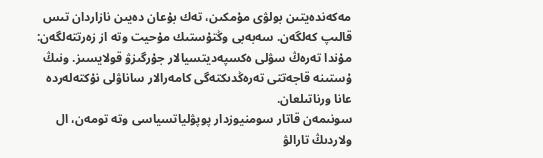مەكەندەيتىن بولۋى مۇمكىن، تەك بۇعان دەيىن نازاردان تىس قالىپ كەلگەن. سەبەبى وڭتۇستىك مۇحيت وتە از زەرتتەلگەن: مۇندا تەرەڭ سۋلى ەكسپەديتسيالار جۇرگىزۋ قولايسىز. ونىڭ ۇستىنە قاجەتتى تەرەڭدىكتەگى كامەرالار ساناۋلى نۇكتەلەردە عانا ورناتىلعان.
سونىمەن قاتار سومنيوزدار پوپۋلياتسياسى وتە تومەن، ال ولاردىڭ تارالۋ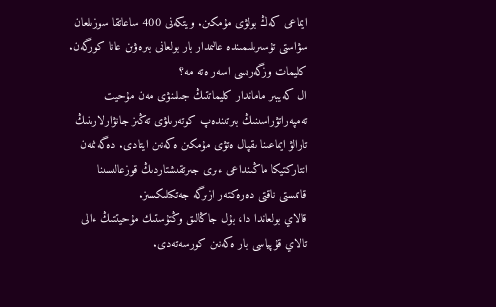ايماعى كەڭ بولۋى مۇمكىن. ويتكەنى 400 ساعاتقا سوزىلعان سۋاستى تۇسىرىلىمىندە عالىمدار بار بولعانى بىرەۋىن عانا كورگەن.
كليمات وزگەرىسى اسەر ەتە مە؟
ال كەيبىر ماماندار كليماتتىڭ جىلىنۋى مەن مۇحيت تەمپەراتۋراسىنىڭ بىرتىندەپ كوتەرىلۋى تەڭىز جانۋارلارىنىڭ تارالۋ ايماعىنا ىقپال ەتۋى مۇمكىن ەكەنىن ايتادى. دەگەنمەن انتاركتيكا ماڭىنداعى ءىرى جىرتقىشتاردىڭ قوزعالىسىنا قاتىستى ناقتى دەرەكتەر ازىرگە جەتكىلىكسىز.
قالاي بولعاندا دا، بۇل جاڭالىق وڭتۇستىك مۇحيتتىڭ ءالى تالاي قۇپياسى بار ەكەنىن كورسەتەدى.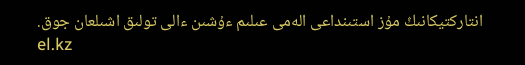انتاركتيكانىڭ مۇز استىنداعى الەمى عىلىم ءۇشىن ءالى تولىق اشىلعان جوق.
el.kz